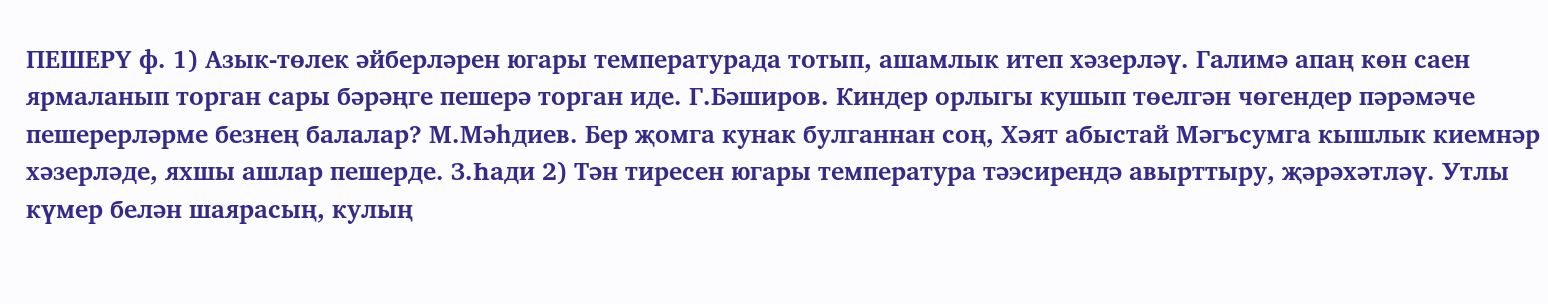ПЕШЕРҮ ф. 1) Азык-төлек әйберләрен югары температурада тотып, ашамлык итеп хәзерләү. Галимә апаң көн саен ярмаланып торган сары бәрәңге пешерә торган иде. Г.Бәширов. Киндер орлыгы кушып төелгән чөгендер пәрәмәче пешерерләрме безнең балалар? М.Мәһдиев. Бер җомга кунак булганнан соң, Хәят абыстай Мәгъсумга кышлык киемнәр хәзерләде, яхшы ашлар пешерде. З.Һади 2) Тән тиресен югары температура тәэсирендә авырттыру, җәрәхәтләү. Утлы күмер белән шаярасың, кулың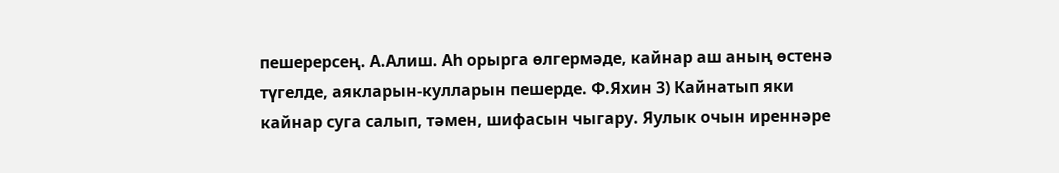пешерерсең. А.Алиш. Аһ орырга өлгермәде, кайнар аш аның өстенә түгелде, аякларын-кулларын пешерде. Ф.Яхин 3) Кайнатып яки кайнар суга салып, тәмен, шифасын чыгару. Яулык очын иреннәре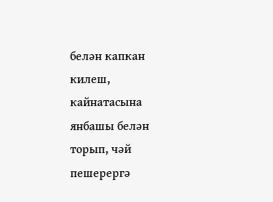белән капкан килеш, кайнатасына янбашы белән торып, чәй пешерергә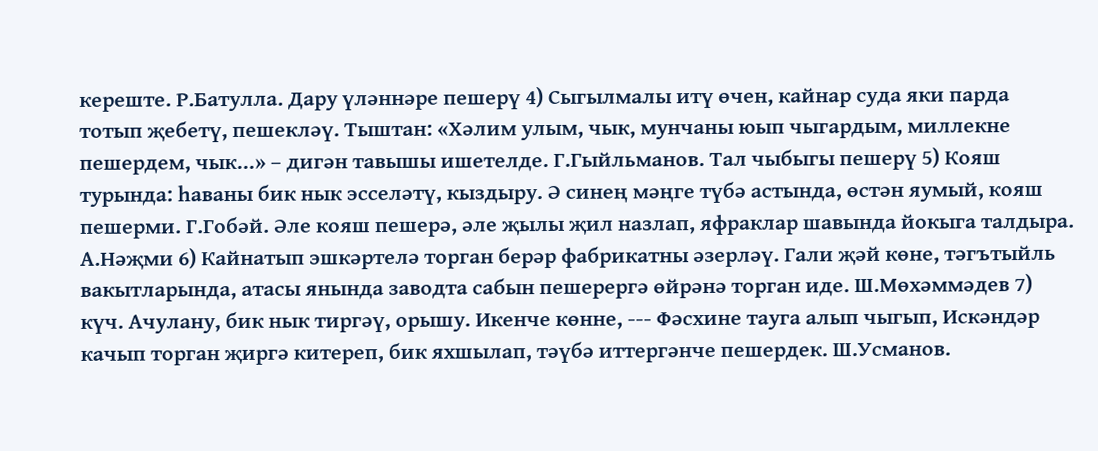кереште. Р.Батулла. Дару үләннәре пешерү 4) Сыгылмалы итү өчен, кайнар суда яки парда тотып җебетү, пешекләү. Тыштан: «Хәлим улым, чык, мунчаны юып чыгардым, миллекне пешердем, чык...» – дигән тавышы ишетелде. Г.Гыйльманов. Тал чыбыгы пешерү 5) Кояш турында: һаваны бик нык эсселәтү, кыздыру. Ә синең мәңге түбә астында, өстән яумый, кояш пешерми. Г.Гобәй. Әле кояш пешерә, әле җылы җил назлап, яфраклар шавында йокыга талдыра. А.Нәҗми 6) Кайнатып эшкәртелә торган берәр фабрикатны әзерләү. Гали җәй көне, тәгътыйль вакытларында, атасы янында заводта сабын пешерергә өйрәнә торган иде. Ш.Мөхәммәдев 7) күч. Ачулану, бик нык тиргәү, орышу. Икенче көнне, --- Фәсхине тауга алып чыгып, Искәндәр качып торган җиргә китереп, бик яхшылап, тәүбә иттергәнче пешердек. Ш.Усманов.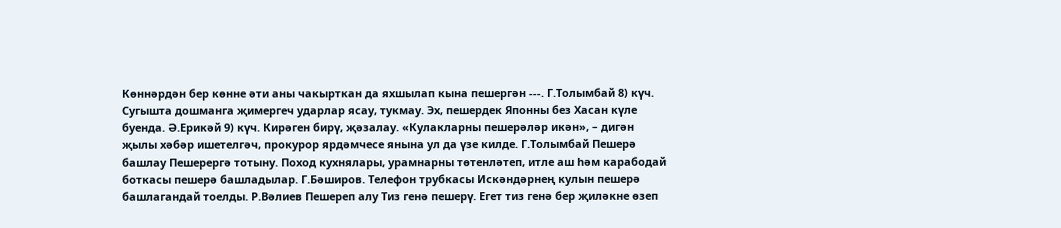Көннәрдән бер көнне әти аны чакырткан да яхшылап кына пешергән ---. Г.Толымбай 8) күч. Сугышта дошманга җимергеч ударлар ясау, тукмау. Эх, пешердек Японны без Хасан күле буенда. Ә.Ерикәй 9) күч. Кирәген бирү, җәзалау. «Кулакларны пешерәләр икән», – дигән җылы хәбәр ишетелгәч, прокурор ярдәмчесе янына ул да үзе килде. Г.Толымбай Пешерә башлау Пешерергә тотыну. Поход кухнялары, урамнарны төтенләтеп, итле аш һәм карабодай боткасы пешерә башладылар. Г.Бәширов. Телефон трубкасы Искәндәрнең кулын пешерә башлагандай тоелды. Р.Вәлиев Пешереп алу Тиз генә пешерү. Егет тиз генә бер җиләкне өзеп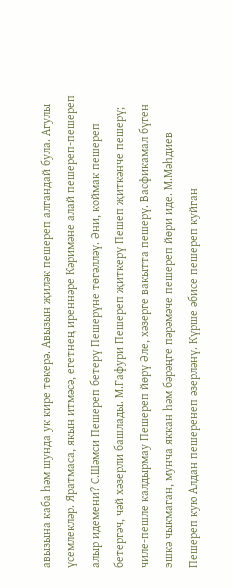авызына каба һәм шунда ук кире төкерә. Авызын җиләк пешереп алгандай була. Агулы үсемлекләр. Яратмаса, якын итмәсә, егетнең иреннәре Кәримәне алай пешереп-пешереп алыр идемени? С.Шәмси Пешереп бетерү Пешерүне төгәлләү. Әни, коймак пешереп бетергәч, чәй хәзерли башлады. М.Гафури Пешереп җиткерү Пешеп җиткәнче пешерү; чиле-пешле калдырмау Пешереп йөрү Әле, хәзерге вакытта пешерү. Васфикамал бүген эшкә чыкмаган, мунча яккан һәм бәрәңге пәрәмәче пешереп йөри иде. М.Мәһдиев Пешереп кую Алдан пешеренеп әзерләнү. Күрше әбисе пешереп куйган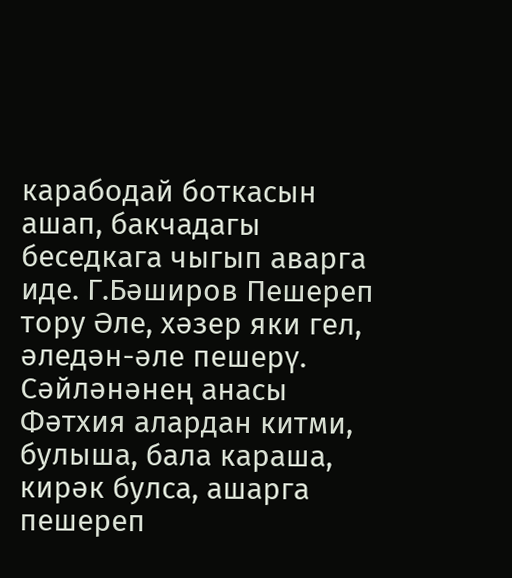карабодай боткасын ашап, бакчадагы беседкага чыгып аварга иде. Г.Бәширов Пешереп тору Әле, хәзер яки гел, әледән-әле пешерү. Сәйләнәнең анасы Фәтхия алардан китми, булыша, бала караша, кирәк булса, ашарга пешереп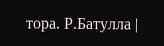тора. Р.Батулла |